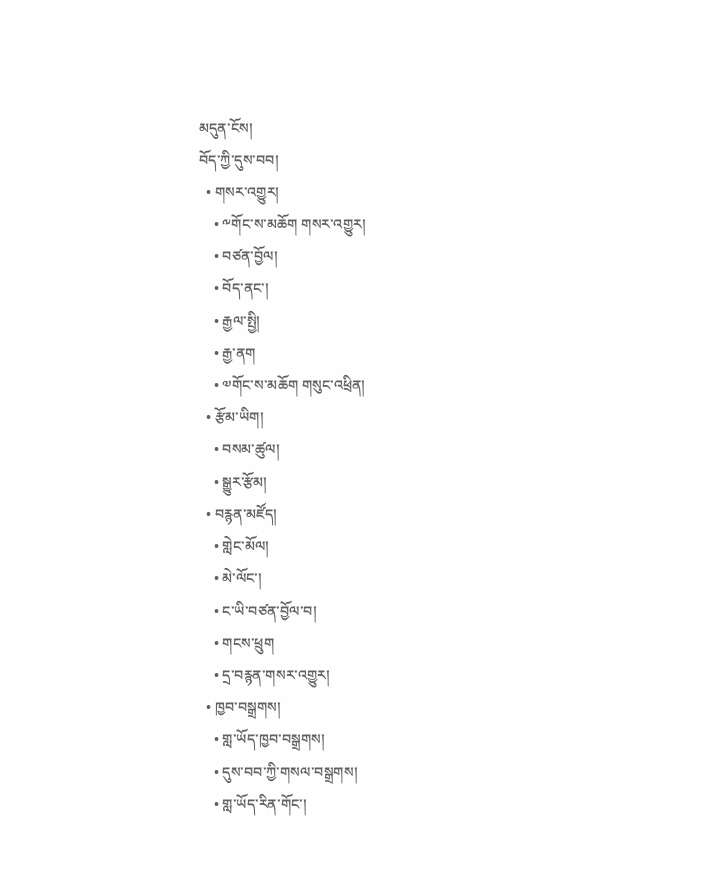མདུན་ངོས།
བོད་ཀྱི་དུས་བབ།
  • གསར་འགྱུར།
    • ༸གོང་ས་མཆོག གསར་འགྱུར།
    • བཙན་བྱོལ།
    • བོད་ནང་།
    • རྒྱལ་སྤྱི།
    • རྒྱ་ནག
    • ༧གོང་ས་མཆོག གསུང་འཕྲིན།
  • རྩོམ་ཡིག།
    • བསམ་ཚུལ།
    • སྒྱུར་རྩོམ།
  • བརྙན་མཛོད།
    • གླེང་མོལ།
    • མེ་ལོང་།
    • ང་ཡི་བཙན་བྱོལ་བ།
    • གངས་ཕྲུག
    • དྲ་བརྙན་གསར་འགྱུར།
  • ཁྱབ་བསྒྲགས།
    • གླ་ཡོད་ཁྱབ་བསྒྲགས།
    • དུས་བབ་ཀྱི་གསལ་བསྒྲགས།
    • གླ་ཡོད་རིན་གོང་།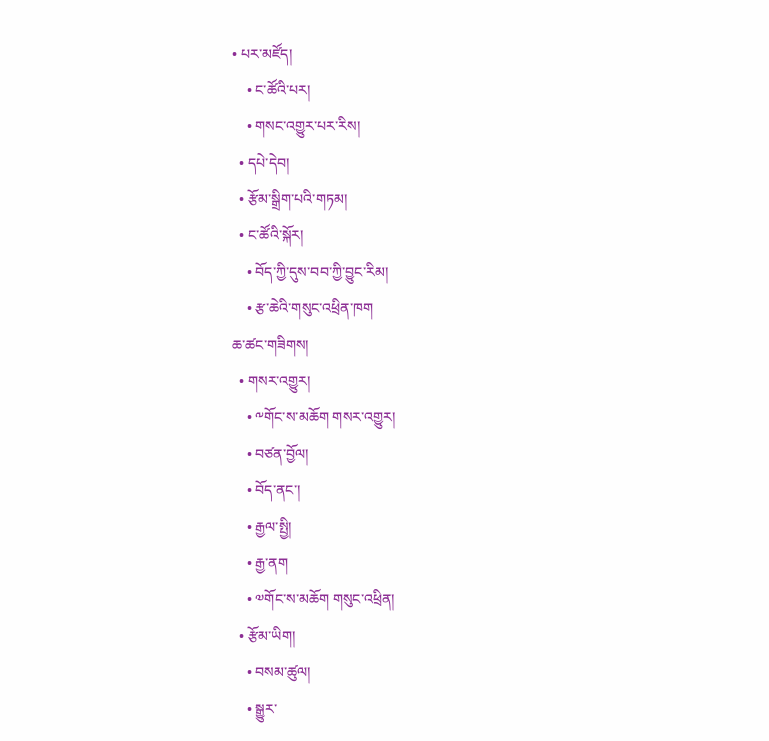• པར་མཛོད།
    • ང་ཚོའི་པར།
    • གསང་འགྱུར་པར་རིས།
  • དཔེ་དེབ།
  • རྩོམ་སྒྲིག་པའི་གཏམ།
  • ང་ཚོའི་སྐོར།
    • བོད་ཀྱི་དུས་བབ་ཀྱི་བྱུང་རིམ།
    • རྩ་ཆེའི་གསུང་འཕྲིན་ཁག
ཆ་ཚང་གཟིགས།
  • གསར་འགྱུར།
    • ༸གོང་ས་མཆོག གསར་འགྱུར།
    • བཙན་བྱོལ།
    • བོད་ནང་།
    • རྒྱལ་སྤྱི།
    • རྒྱ་ནག
    • ༧གོང་ས་མཆོག གསུང་འཕྲིན།
  • རྩོམ་ཡིག།
    • བསམ་ཚུལ།
    • སྒྱུར་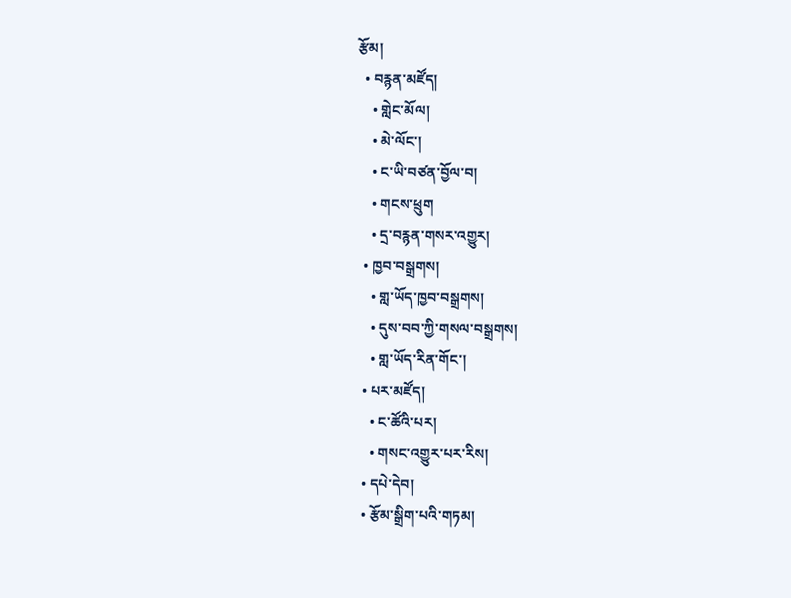རྩོམ།
  • བརྙན་མཛོད།
    • གླེང་མོལ།
    • མེ་ལོང་།
    • ང་ཡི་བཙན་བྱོལ་བ།
    • གངས་ཕྲུག
    • དྲ་བརྙན་གསར་འགྱུར།
  • ཁྱབ་བསྒྲགས།
    • གླ་ཡོད་ཁྱབ་བསྒྲགས།
    • དུས་བབ་ཀྱི་གསལ་བསྒྲགས།
    • གླ་ཡོད་རིན་གོང་།
  • པར་མཛོད།
    • ང་ཚོའི་པར།
    • གསང་འགྱུར་པར་རིས།
  • དཔེ་དེབ།
  • རྩོམ་སྒྲིག་པའི་གཏམ།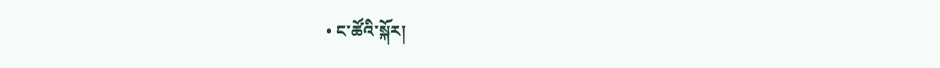• ང་ཚོའི་སྐོར།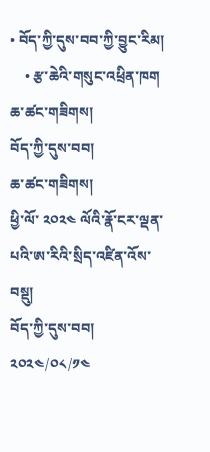• བོད་ཀྱི་དུས་བབ་ཀྱི་བྱུང་རིམ།
    • རྩ་ཆེའི་གསུང་འཕྲིན་ཁག
ཆ་ཚང་གཟིགས།
བོད་ཀྱི་དུས་བབ།
ཆ་ཚང་གཟིགས།
ཕྱི་ལོ་ ༢༠༢༤ ལོའི་རྣོ་ངར་ལྡན་པའི་ཨ་རིའི་སྲིད་འཛིན་འོས་བསྡུ།
བོད་ཀྱི་དུས་བབ།
༢༠༢༤/༠༨/༡༤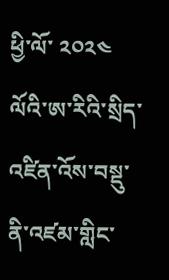ཕྱི་ལོ་ ༢༠༢༤ ལོའི་ཨ་རིའི་སྲིད་འཛིན་འོས་བསྡུ་ནི་འཛམ་གླིང་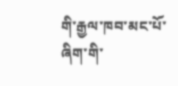གི་རྒྱལ་ཁབ་མང་པོ་ཞིག་གི་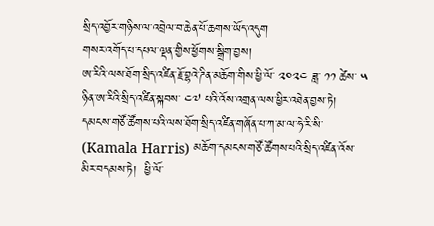སྲིད་འབྱོར་གཉིས་ལ་འབྲེལ་བ་ཆེན་པོ་ཆགས་ཡོད་འདུག
གསར་འགོད་པ་དཔལ་ལྡན་གྱིས་ཕྱོགས་སྒྲིག་བྱས།
ཨ་རིའི་ལས་ཐོག་སྲིད་འཛིན་རྗོ་བྷའེ་ཌིན་མཆོག་གིས་ཕྱི་ལོ་ ༢༠༢༤ ཟླ་ ༡༡ ཚེས་ ༥ ཉིན་ཨ་རིའི་སྲིད་འཛིན་སྐབས་ ༤༧ པའི་འོས་འགྲན་ལས་ཕྱིར་འཐེན་བྱས་ཏེ། དམངས་གཙོ་ཚོགས་པའི་ལས་ཐོག་སྲིད་འཛིན་གཞོན་པ་ཀ་མ་ལ་ཧེ་རི་སི་ (Kamala Harris) མཆོག་དམངས་གཙོ་ཚོགས་པའི་སྲིད་འཛིན་འོས་མིར་བདམས་ཏེ།  ཕྱི་ལོ་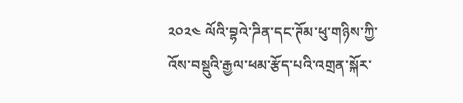༢༠༢༤ ལོའི་བྷའེ་ཌིན་དང་ཊོམ་ཕུ་གཉིས་ཀྱི་འོས་བསྡུའི་རྒྱལ་ཕམ་རྩོད་པའི་འགྲན་སྐོར་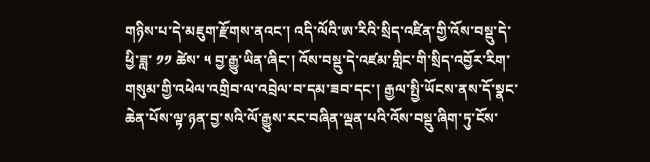གཉིས་པ་དེ་མཇུག་རྫོགས་ནའང་། འདི་ལོའི་ཨ་རིའི་སྲིད་འཛིན་གྱི་འོས་བསྡུ་དེ་ཕྱི་ཟླ་ ༡༡ ཚེས་ ༥ བྱ་རྒྱུ་ཡིན་ཞིང་། འོས་བསྡུ་དེ་འཛམ་གླིང་གི་སྲིད་འབྱོར་རིག་གསུམ་གྱི་འཕེལ་འགྲིབ་ལ་འབྲེལ་བ་དམ་ཟབ་དང་། རྒྱལ་སྤྱི་ཡོངས་ནས་དོ་སྣང་ཆེན་པོས་ལྟ་ཉན་བྱ་སའི་ལོ་རྒྱུས་རང་བཞིན་ལྡན་པའི་འོས་བསྡུ་ཞིག་ཏུ་ངོས་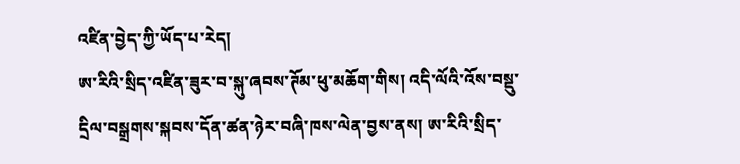འཛིན་བྱེད་ཀྱི་ཡོད་པ་རེད།
ཨ་རིའི་སྲིད་འཛིན་ཟུར་བ་སྐུ་ཞབས་ཊོམ་ཕུ་མཆོག་གིས། འདི་ལོའི་འོས་བསྡུ་དྲིལ་བསྒྲགས་སྐབས་དོན་ཚན་ཉེར་བཞི་ཁས་ལེན་བྱས་ནས། ཨ་རིའི་སྲིད་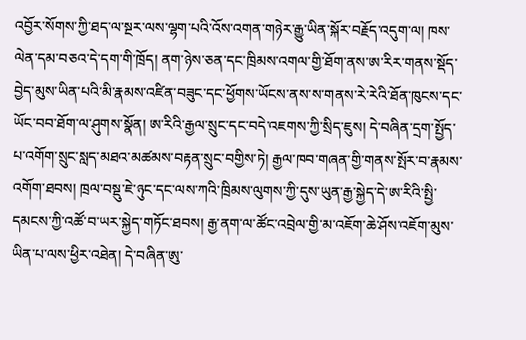འབྱོར་སོགས་ཀྱི་ཐད་ལ་སྔར་ལས་ལྷག་པའི་འོས་འགན་གཉེར་རྒྱུ་ཡིན་སྐོར་བརྗོད་འདུག་ལ། ཁས་ལེན་དམ་བཅའ་དེ་དག་གི་ཁྲོད། ནག་ཉེས་ཅན་དང་ཁྲིམས་འགལ་གྱི་ཐོག་ནས་ཨ་རིར་གནས་སྡོད་བྱེད་མུས་ཡིན་པའི་མི་རྣམས་འཛིན་བཟུང་དང་ཕྱོགས་ཡོངས་ནས་ས་གནས་རེ་རེའི་ཐོན་ཁུངས་དང་ཡོང་བབ་ཐོག་ལ་ཤུགས་སྣོན། ཨ་རིའི་རྒྱལ་སྲུང་དང་བདེ་འཇགས་ཀྱི་སྲིད་ཇུས། དེ་བཞིན་དྲག་སྤྱོད་པ་འགོག་སྲུང་སླད་མཐའ་མཚམས་བརྟན་སྲུང་བགྱིས་ཏེ། རྒྱལ་ཁབ་གཞན་གྱི་གནས་སྤོར་བ་རྣམས་འགོག་ཐབས། ཁྲལ་བསྡུ་ཇེ་ཉུང་དང་ལས་ཀའི་ཁྲིམས་ལུགས་ཀྱི་དུས་ཡུན་རྒྱ་སྐྱེད་དེ་ཨ་རིའི་སྤྱི་དམངས་ཀྱི་འཚོ་བ་ཡར་སྐྱེད་གཏོང་ཐབས། རྒྱ་ནག་ལ་ཚོང་འབྲེལ་གྱི་མ་འཇོག་ཆེ་ཤོས་འཇོག་མུས་ཡིན་པ་ལས་ཕྱིར་འཐེན། དེ་བཞིན་ཨུ་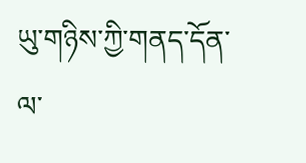ཡུ་གཉིས་ཀྱི་གནད་དོན་ལ་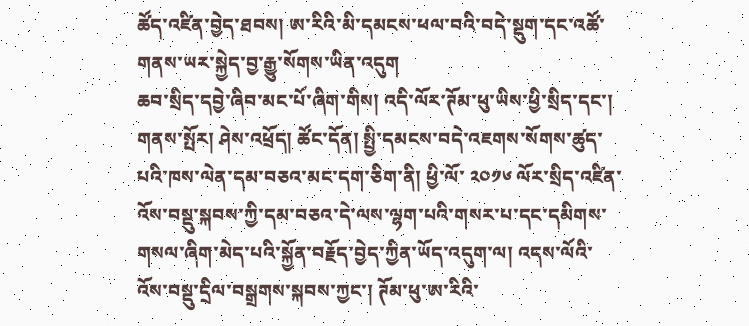ཚོད་འཛིན་བྱེད་ཐབས། ཨ་རིའི་མི་དམངས་ཕལ་བའི་བདེ་སྡུག་དང་འཚོ་གནས་ཡར་སྐྱེད་བྱ་རྒྱུ་སོགས་ཡིན་འདུག
ཆབ་སྲིད་དབྱེ་ཞིབ་མང་པོ་ཞིག་གིས། འདི་ལོར་ཊོམ་ཕུ་ཡིས་ཕྱི་སྲིད་དང་། གནས་སྤོར། ཤེས་འཕྲོད། ཚོང་དོན། སྤྱི་དམངས་བདེ་འཇགས་སོགས་ཚུད་པའི་ཁས་ལེན་དམ་བཅའ་མང་དག་ཅིག་ནི། ཕྱི་ལོ་ ༢༠༡༦ ལོར་སྲིད་འཛིན་འོས་བསྡུ་སྐབས་ཀྱི་དམ་བཅའ་དེ་ལས་ལྷག་པའི་གསར་པ་དང་དམིགས་གསལ་ཞིག་མེད་པའི་སྐྱོན་བརྗོད་བྱེད་ཀྱིན་ཡོད་འདུག་ལ། འདས་ལོའི་འོས་བསྡུ་དྲིལ་བསྒྲགས་སྐབས་ཀྱང་། ཊོམ་ཕུ་ཨ་རིའི་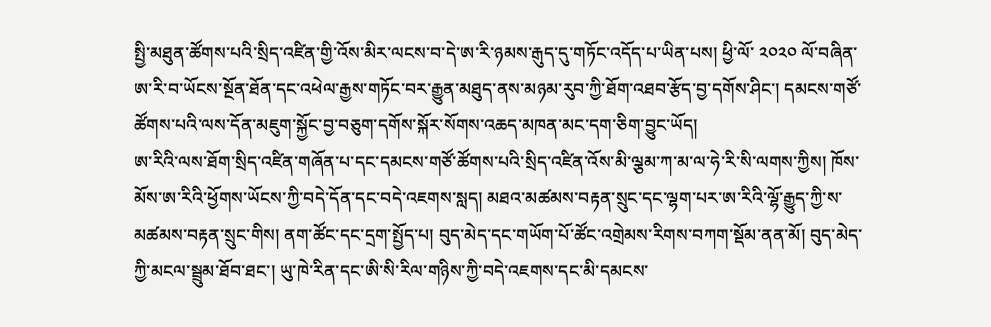སྤྱི་མཐུན་ཚོགས་པའི་སྲིད་འཛིན་གྱི་འོས་མིར་ལངས་བ་དེ་ཨ་རི་ཉམས་རྒུད་དུ་གཏོང་འདོད་པ་ཡིན་པས། ཕྱི་ལོ་ ༢༠༢༠ ལོ་བཞིན་ཨ་རི་བ་ཡོངས་སྔོན་ཐོན་དང་འཕེལ་རྒྱས་གཏོང་བར་རྒྱུན་མཐུད་ནས་མཉམ་རུབ་ཀྱི་ཐོག་འཐབ་རྩོད་བྱ་དགོས་ཤིང་། དམངས་གཙོ་ཚོགས་པའི་ལས་དོན་མཇུག་སྐྱོང་བྱ་བཅུག་དགོས་སྐོར་སོགས་འཆད་མཁན་མང་དག་ཅིག་བྱུང་ཡོད།
ཨ་རིའི་ལས་ཐོག་སྲིད་འཛིན་གཞོན་པ་དང་དམངས་གཙོ་ཚོགས་པའི་སྲིད་འཛིན་འོས་མི་ལྕམ་ཀ་མ་ལ་ཧེ་རི་སི་ལགས་ཀྱིས། ཁོས་མོས་ཨ་རིའི་ཕྱོགས་ཡོངས་ཀྱི་བདེ་དོན་དང་བདེ་འཇགས་སླད། མཐའ་མཚམས་བརྟན་སྲུང་དང་ལྷག་པར་ཨ་རིའི་ལྷོ་རྒྱུད་ཀྱི་ས་མཚམས་བརྟན་སྲུང་གིས། ནག་ཚོང་དང་དྲག་སྤྱོད་པ། བུད་མེད་དང་གཡོག་པོ་ཚོང་འགྲེམས་རིགས་བཀག་སྡོམ་ནན་མོ། བུད་མེད་ཀྱི་མངལ་སྦྲུམ་ཐོབ་ཐང་། ཡུ་ཁེ་རིན་དང་ཨི་སི་རིལ་གཉིས་ཀྱི་བདེ་འཇགས་དང་མི་དམངས་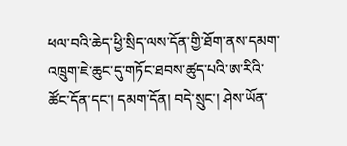ཕལ་བའི་ཆེད་ཕྱི་སྲིད་ལས་དོན་གྱི་ཐོག་ནས་དམག་འཁྲུག་ཇེ་ཆུང་དུ་གཏོང་ཐབས་ཚུད་པའི་ཨ་རིའི་ཚོང་དོན་དང་། དམག་དོན། བདེ་སྲུང་། ཤེས་ཡོན་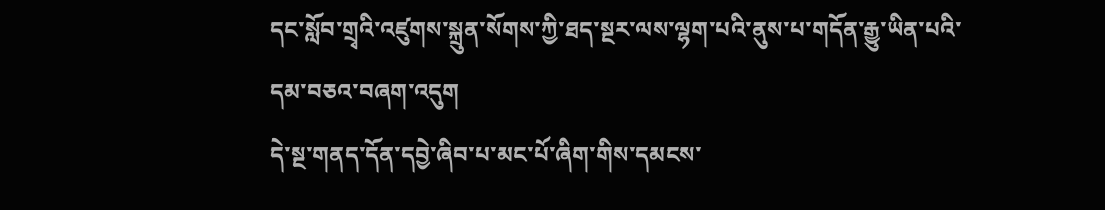དང་སློབ་གྲྭའི་འཛུགས་སྐྲུན་སོགས་ཀྱི་ཐད་སྔར་ལས་ལྷག་པའི་ནུས་པ་གདོན་རྒྱུ་ཡིན་པའི་དམ་བཅའ་བཞག་འདུག
དེ་སྔ་གནད་དོན་དབྱེ་ཞིབ་པ་མང་པོ་ཞིག་གིས་དམངས་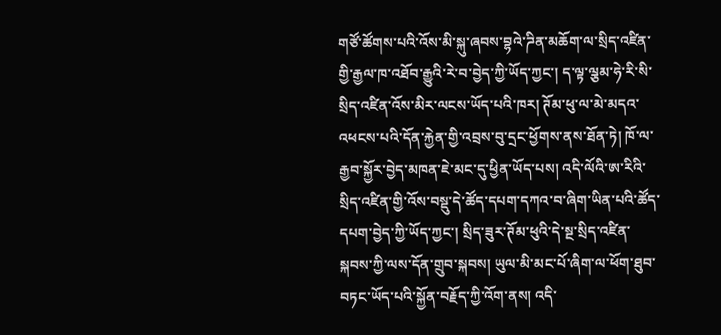གཙོ་ཚོགས་པའི་འོས་མི་སྐུ་ཞབས་བྷའེ་ཌིན་མཆོག་ལ་སྲིད་འཛིན་གྱི་རྒྱལ་ཁ་འཐོབ་རྒྱུའི་རེ་བ་བྱེད་ཀྱི་ཡོད་ཀྱང་། ད་ལྟ་ལྕམ་ཧེ་རི་སི་སྲིད་འཛིན་འོས་མིར་ལངས་ཡོད་པའི་ཁར། ཊོམ་ཕུ་ལ་མེ་མདའ་འཕངས་པའི་དོན་རྐྱེན་གྱི་འབྲས་བུ་དྲང་ཕྱོགས་ནས་ཐོན་ཏེ། ཁོ་ལ་རྒྱབ་སྐྱོར་བྱེད་མཁན་ཇེ་མང་དུ་ཕྱིན་ཡོད་པས། འདི་ལོའི་ཨ་རིའི་སྲིད་འཛིན་གྱི་འོས་བསྡུ་དེ་ཚོད་དཔག་དཀའ་བ་ཞིག་ཡིན་པའི་ཚོད་དཔག་བྱེད་ཀྱི་ཡོད་ཀྱང་། སྲིད་ཟུར་ཊོམ་ཕུའི་དེ་སྔ་སྲིད་འཛིན་སྐབས་ཀྱི་ལས་དོན་གྲུབ་སྐབས། ཡུལ་མི་མང་པོ་ཞིག་ལ་ཕོག་ཐུབ་བཏང་ཡོད་པའི་སྐྱོན་བརྗོད་ཀྱི་འོག་ནས། འདི་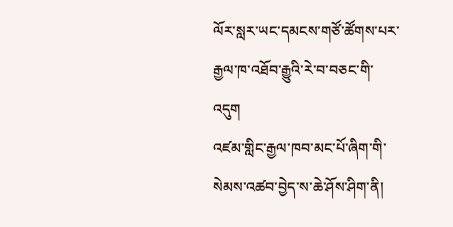ལོར་སླར་ཡང་དམངས་གཙོ་ཚོགས་པར་རྒྱལ་ཁ་འཐོབ་རྒྱུའི་རེ་བ་བཅང་གི་འདུག
འཛམ་གླིང་རྒྱལ་ཁབ་མང་པོ་ཞིག་གི་སེམས་འཚབ་བྱེད་ས་ཆེ་ཤོས་ཤིག་ནི།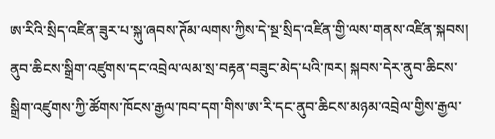ཨ་རིའི་སྲིད་འཛིན་ཟུར་པ་སྐུ་ཞབས་ཊོམ་ལགས་ཀྱིས་དེ་སྔ་སྲིད་འཛིན་གྱི་ལས་གནས་འཛིན་སྐབས། ནུབ་ཆིངས་སྒྲིག་འཛུགས་དང་འབྲེལ་ལམ་སྲ་བརྟན་བཟུང་མེད་པའི་ཁར། སྐབས་དེར་ནུབ་ཆིངས་སྒྲིག་འཛུགས་ཀྱི་ཚོགས་ཁོངས་རྒྱལ་ཁབ་དག་གིས་ཨ་རི་དང་ནུབ་ཆིངས་མཉམ་འབྲེལ་གྱིས་རྒྱལ་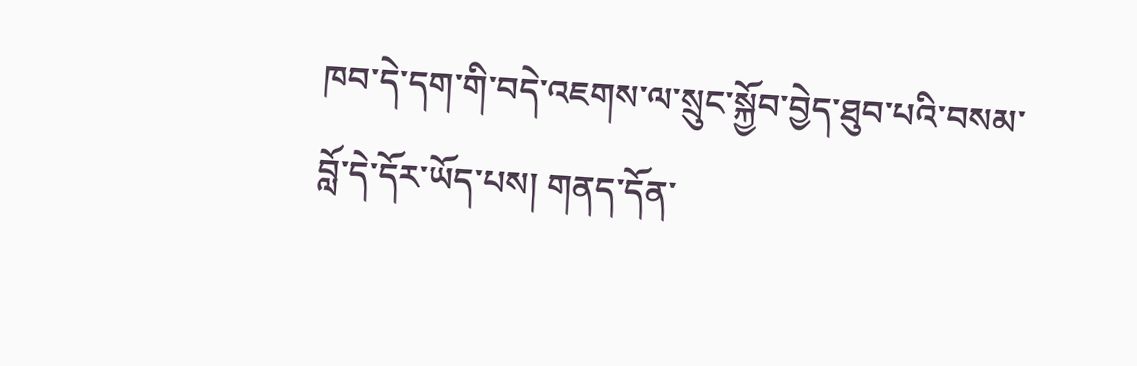ཁབ་དེ་དག་གི་བདེ་འཇགས་ལ་སྲུང་སྐྱོབ་བྱེད་ཐུབ་པའི་བསམ་བློ་དེ་དོར་ཡོད་པས། གནད་དོན་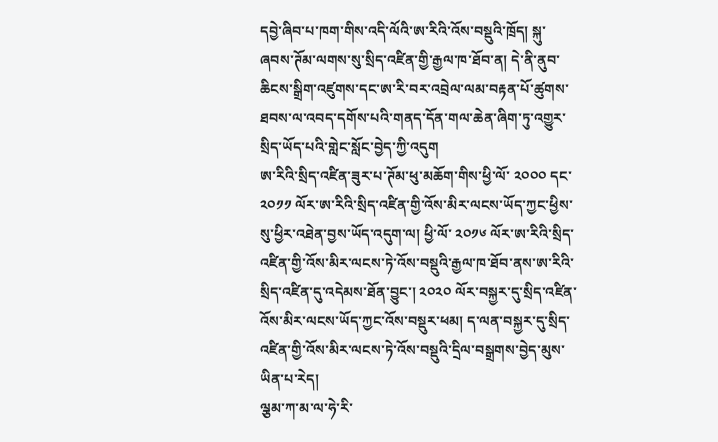དབྱེ་ཞིབ་པ་ཁག་གིས་འདི་ལོའི་ཨ་རིའི་འོས་བསྡུའི་ཁྲོད། སྐུ་ཞབས་ཊོམ་ལགས་སུ་སྲིད་འཛིན་གྱི་རྒྱལ་ཁ་ཐོབ་ན། དེ་ནི་ནུབ་ཆིངས་སྒྲིག་འཛུགས་དང་ཨ་རི་བར་འབྲེལ་ལམ་བརྟན་པོ་ཚུགས་ཐབས་ལ་འབད་དགོས་པའི་གནད་དོན་གལ་ཆེན་ཞིག་ཏུ་འགྱུར་སྲིད་ཡོད་པའི་གླེང་སློང་བྱེད་ཀྱི་འདུག
ཨ་རིའི་སྲིད་འཛིན་ཟུར་པ་ཊོམ་ཕུ་མཆོག་གིས་ཕྱི་ལོ་ ༢༠༠༠ དང་ ༢༠༡༡ ལོར་ཨ་རིའི་སྲིད་འཛིན་གྱི་འོས་མིར་ལངས་ཡོད་ཀྱང་ཕྱིས་སུ་ཕྱིར་འཐེན་བྱས་ཡོད་འདུག་ལ། ཕྱི་ལོ་ ༢༠༡༦ ལོར་ཨ་རིའི་སྲིད་འཛིན་གྱི་འོས་མིར་ལངས་ཏེ་འོས་བསྡུའི་རྒྱལ་ཁ་ཐོབ་ནས་ཨ་རིའི་སྲིད་འཛིན་དུ་འདེམས་ཐོན་བྱུང་། ༢༠༢༠ ལོར་བསྐྱར་དུ་སྲིད་འཛིན་འོས་མིར་ལངས་ཡོད་ཀྱང་འོས་བསྡུར་ཕམ། ད་ལན་བསྐྱར་དུ་སྲིད་འཛིན་གྱི་འོས་མིར་ལངས་ཏེ་འོས་བསྡུའི་དྲིལ་བསྒྲགས་བྱེད་མུས་ཡིན་པ་རེད།
ལྕམ་ཀ་མ་ལ་ཧེ་རི་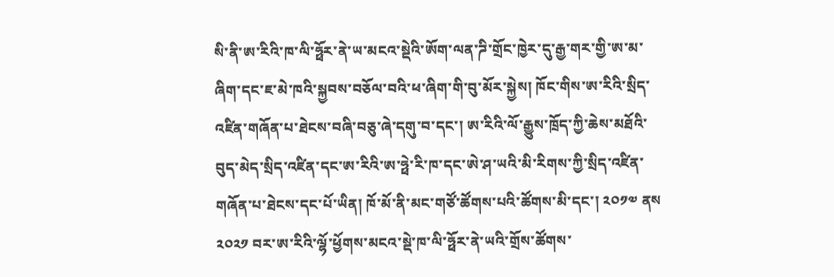སི་ནི་ཨ་རིའི་ཁ་ལི་ཧྥོར་ནེ་ཡ་མངའ་སྡེའི་ཨོག་ལན་ཌི་གྲོང་ཁྱེར་དུ་རྒྱ་གར་གྱི་ཨ་མ་ཞིག་དང་ཇ་མེ་ཁའི་སྐྱབས་བཅོལ་བའི་ཕ་ཞིག་གི་བུ་མོར་སྐྱེས། ཁོང་གིས་ཨ་རིའི་སྲིད་འཛིན་གཞོན་པ་ཐེངས་བཞི་བཅུ་ཞེ་དགུ་བ་དང་། ཨ་རིའི་ལོ་རྒྱུས་ཁྲོད་ཀྱི་ཆེས་མཐོའི་བུད་མེད་སྲིད་འཛིན་དང་ཨ་རིའི་ཨ་ཧྥེ་རི་ཁ་དང་ཨེ་ཤ་ཡའི་མི་རིགས་ཀྱི་སྲིད་འཛིན་གཞོན་པ་ཐེངས་དང་པོ་ཡིན། ཁོ་མོ་ནི་མང་གཙོ་ཚོགས་པའི་ཚོགས་མི་དང་། ༢༠༡༧ ནས ༢༠༢༡ བར་ཨ་རིའི་ལྷོ་ཕྱོགས་མངའ་སྡེ་ཁ་ལི་ཧྥོར་ནེ་ཡའི་གྲོས་ཚོགས་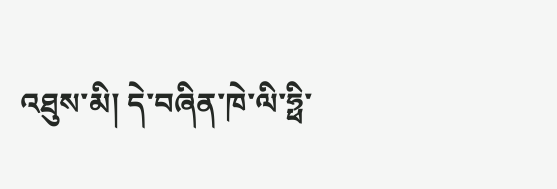འཐུས་མི། དེ་བཞིན་ཁེ་ལི་ཧྥི་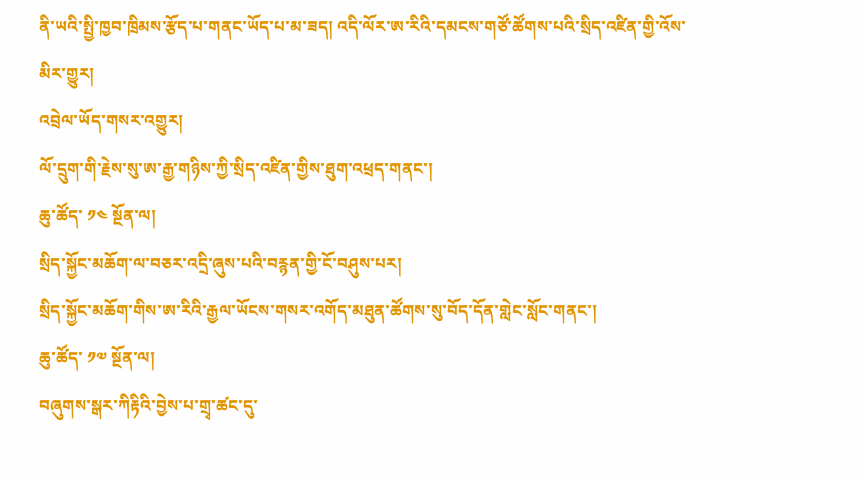ནི་ཡའི་སྤྱི་ཁྱབ་ཁྲིམས་རྩོད་པ་གནང་ཡོད་པ་མ་ཟད། འདི་ལོར་ཨ་རིའི་དམངས་གཙོ་ཚོགས་པའི་སྲིད་འཛིན་གྱི་འོས་མིར་གྱུར།
འབྲེལ་ཡོད་གསར་འགྱུར།
ལོ་དྲུག་གི་རྗེས་སུ་ཨ་རྒྱ་གཉིས་ཀྱི་སྲིད་འཛིན་གྱིས་ཐུག་འཕྲད་གནང་།
ཆུ་ཚོད་ ༡༤ སྔོན་ལ།
སྲིད་སྐྱོང་མཆོག་ལ་བཅར་འདྲི་ཞུས་པའི་བརྙན་གྱི་ངོ་བཤུས་པར།
སྲིད་སྐྱོང་མཆོག་གིས་ཨ་རིའི་རྒྱལ་ཡོངས་གསར་འགོད་མཐུན་ཚོགས་སུ་བོད་དོན་གླེང་སློང་གནང་།
ཆུ་ཚོད་ ༡༧ སྔོན་ལ།
བཞུགས་སྒར་ཀིརྟིའི་བྱེས་པ་གྲྭ་ཚང་དུ་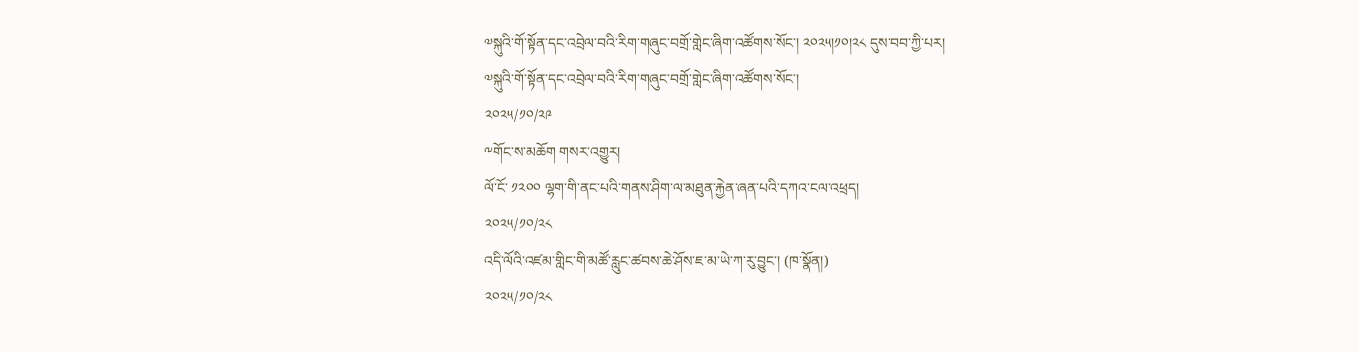༧སྐུའི་གོ་སྟོན་དང་འབྲེལ་བའི་རིག་གཞུང་བགྲོ་གླེང་ཞིག་འཚོགས་སོང་། ༢༠༢༥།༡༠།༢༨ དུས་བབ་ཀྱི་པར།
༧སྐུའི་གོ་སྟོན་དང་འབྲེལ་བའི་རིག་གཞུང་བགྲོ་གླེང་ཞིག་འཚོགས་སོང་།
༢༠༢༥/༡༠/༢༩
༸གོང་ས་མཆོག གསར་འགྱུར།
ལོ་ངོ་ ༡༢༠༠ ལྷག་གི་ནང་པའི་གནས་ཤིག་ལ་མཐུན་རྐྱེན་ཞན་པའི་དཀའ་ངལ་འཕྲད།
༢༠༢༥/༡༠/༢༨
འདི་ལོའི་འཛམ་གླིང་གི་མཚོ་རླུང་ཚབས་ཆེ་ཤོས་ཇ་མ་ཡེ་ཀ་རུ་བྱུང་། (ཁ་སྣོན།)
༢༠༢༥/༡༠/༢༨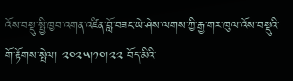འོས་བསྡུ་སྤྱི་ཁྱབ་འགན་འཛིན་བློ་བཟང་ཡེ་ཤེས་ལགས་ཀྱི་རྒྱ་གར་ཁུལ་འོས་བསྡུའི་གོ་རྟོགས་སྤེལ། ༢༠༢༥།༡༠།༢༢ བོད་མིའི་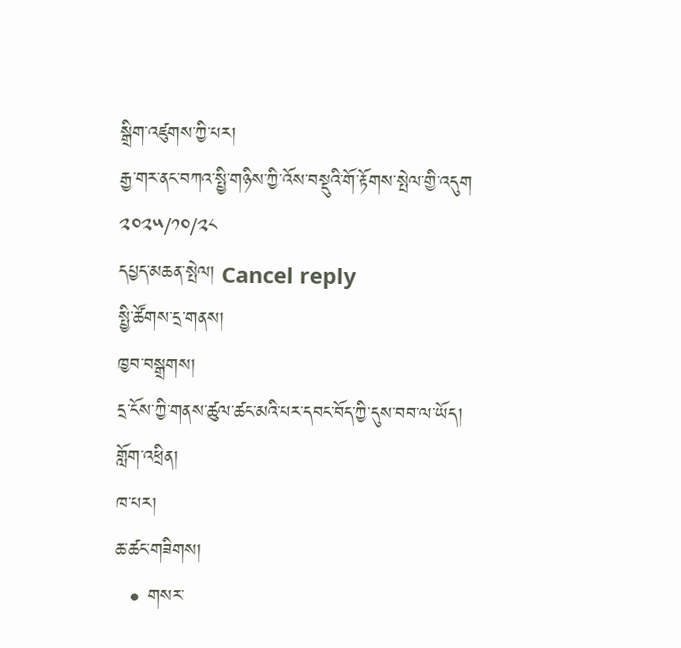སྒྲིག་འཛུགས་ཀྱི་པར།
རྒྱ་གར་ནང་བཀའ་སྤྱི་གཉིས་ཀྱི་འོས་བསྡུའི་གོ་རྟོགས་སྤེལ་གྱི་འདུག
༢༠༢༥/༡༠/༢༨
དཔྱད་མཆན་སྤེལ། Cancel reply
སྤྱི་ཚོགས་དྲ་གནས།
ཁྱབ་བསྒྲགས།
དྲ་ངོས་ཀྱི་གནས་ཚུལ་ཚང་མའི་པར་དབང་བོད་ཀྱི་དུས་བབ་ལ་ཡོད།
གློག་འཕྲིན།
ཁ་པར།
ཆ་ཚང་གཟིགས།
  • གསར་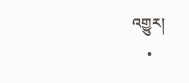འགྱུར།
    •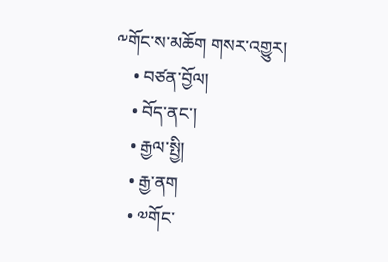༸གོང་ས་མཆོག གསར་འགྱུར།
    • བཙན་བྱོལ།
    • བོད་ནང་།
    • རྒྱལ་སྤྱི།
    • རྒྱ་ནག
    • ༧གོང་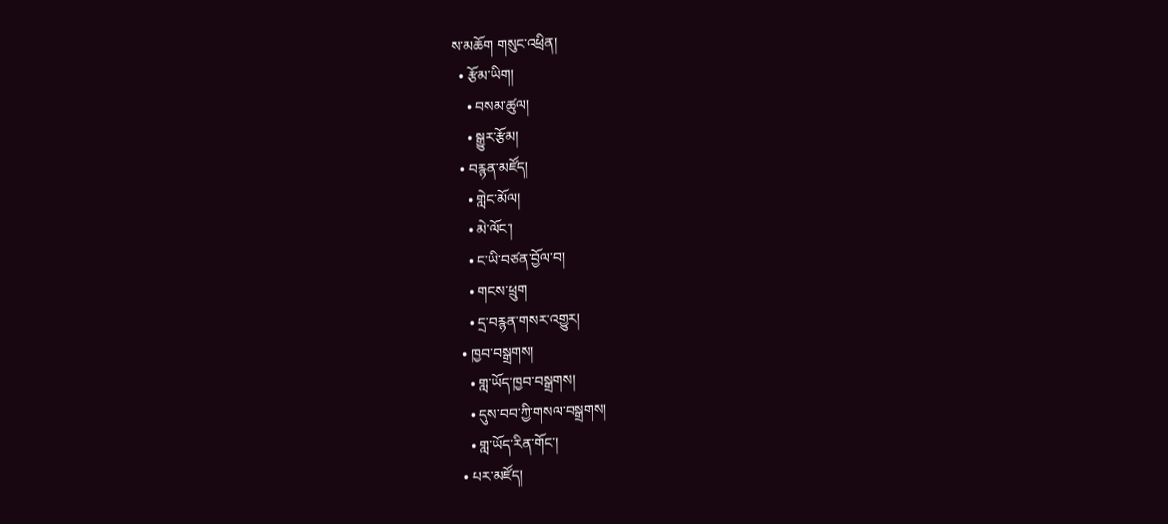ས་མཆོག གསུང་འཕྲིན།
  • རྩོམ་ཡིག།
    • བསམ་ཚུལ།
    • སྒྱུར་རྩོམ།
  • བརྙན་མཛོད།
    • གླེང་མོལ།
    • མེ་ལོང་།
    • ང་ཡི་བཙན་བྱོལ་བ།
    • གངས་ཕྲུག
    • དྲ་བརྙན་གསར་འགྱུར།
  • ཁྱབ་བསྒྲགས།
    • གླ་ཡོད་ཁྱབ་བསྒྲགས།
    • དུས་བབ་ཀྱི་གསལ་བསྒྲགས།
    • གླ་ཡོད་རིན་གོང་།
  • པར་མཛོད།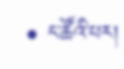• ང་ཚོའི་པར།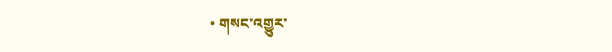• གསང་འགྱུར་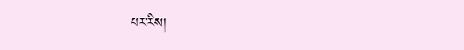པར་རིས།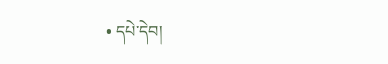• དཔེ་དེབ།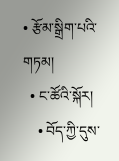• རྩོམ་སྒྲིག་པའི་གཏམ།
  • ང་ཚོའི་སྐོར།
    • བོད་ཀྱི་དུས་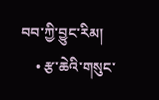བབ་ཀྱི་བྱུང་རིམ།
    • རྩ་ཆེའི་གསུང་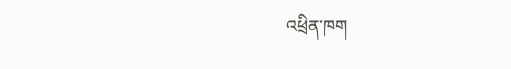འཕྲིན་ཁག